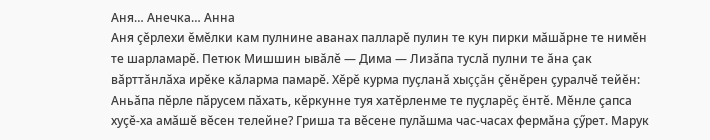Аня… Анечка… Анна
Аня çĕрлехи ĕмĕлки кам пулнине аванах палларĕ пулин те кун пирки мăшăрне те нимĕн те шарламарĕ. Петюк Мишшин ывăлĕ — Дима — Лизăпа туслă пулни те ăна çак вăрттăнлăха ирĕке кăларма памарĕ. Хĕрĕ курма пуçланă хыççăн çĕнĕрен çуралчĕ тейĕн: Аньăпа пĕрле пăрусем пăхать, кĕркунне туя хатĕрленме те пуçларĕç ĕнтĕ. Мĕнле çапса хуçĕ-ха амăшĕ вĕсен телейне? Гриша та вĕсене пулăшма час-часах фермăна çӳрет. Марук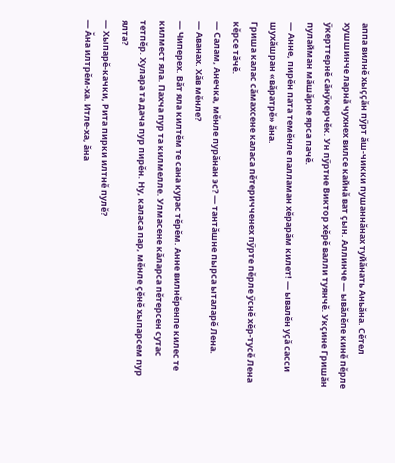аппа вилнĕ хыççăн пӳрт ăш-чикки пушаннăнах туйăнать Аньăна. Сĕтел хушшинче ларнă чухнех вилсе кайнă ват çын. Аллинче — ывăлĕпе кинĕ пĕрле ӳкерттернĕ сăнӳкерчĕк. Ун пӳртне Виктор хĕрĕ валли туянчĕ. Укçине Гришăн пулайман мăшăрне ярса пачĕ.
— Анне, пирĕн пата темĕнле палламан хĕрарăм килет! — ывалĕн уçă сасси шухăшран «вăратрĕ» ăна.
Гриша калас сăмахсене каласа пĕтеричченех пӳрте пĕрле ӳснĕ хĕр-тусĕ Лена кĕрсе тăчĕ.
— Салам, Анечка, мĕнле пурăнан эс? — тантăшне пырса ыталарĕ Лена.
— Аванах. Хăв мĕнле?
— Чиперех. Вăт яла килтĕм те сана курас тĕрĕм. Анне вилнĕренпе килес те килмест яла. Пахча пур та килмелле. Улмасене кăларса пĕтерсен сутас тетпĕр. Хулара та дача пур пирĕн. Ну, каласа пар, мĕнле çĕнĕ хыпарсем пур ялта?
— Хыпарĕ-качки, Рита пирки илтнĕ пулĕ?
— Ăна илтрĕм-ха. Итле-ха, ăна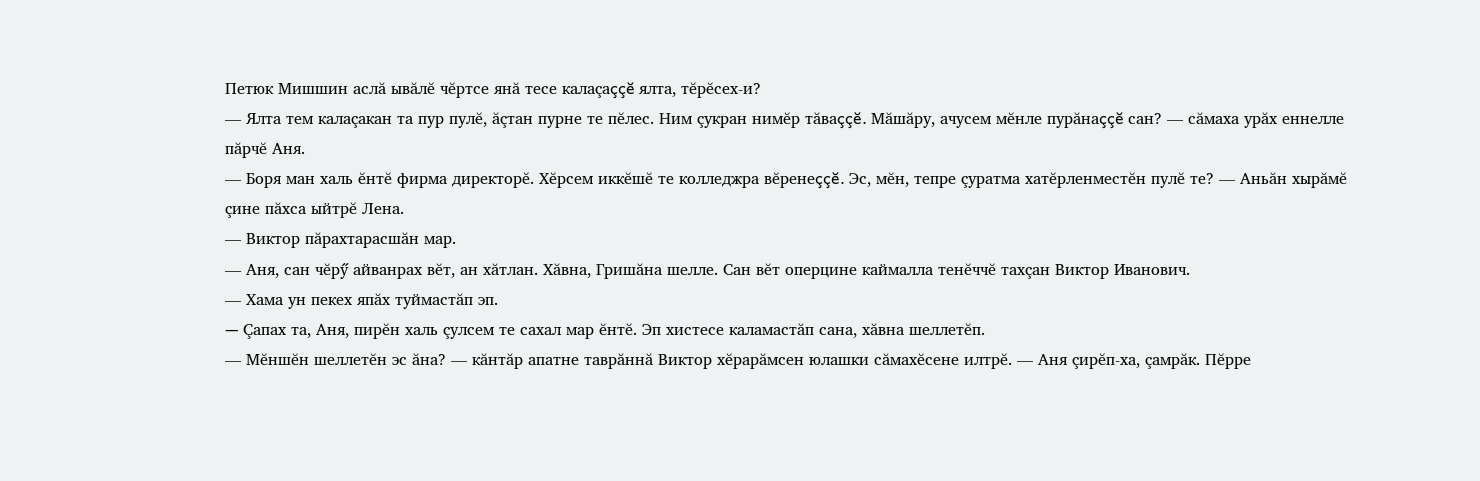Петюк Мишшин аслă ывăлĕ чĕртсе янă тесе калаçаççĕ ялта, тĕрĕсех-и?
— Ялта тем калаçакан та пур пулĕ, ăçтан пурне те пĕлес. Ним çукран нимĕр тăваççĕ. Мăшăру, ачусем мĕнле пурăнаççĕ сан? — сăмаха урăх еннелле пăрчĕ Аня.
— Боря ман халь ĕнтĕ фирма директорĕ. Хĕрсем иккĕшĕ те колледжра вĕренеççĕ. Эс, мĕн, тепре çуратма хатĕрленместĕн пулĕ те? — Аньăн хырăмĕ çине пăхса ыйтрĕ Лена.
— Виктор пăрахтарасшăн мар.
— Аня, сан чĕрӳ айванрах вĕт, ан хăтлан. Хăвна, Гришăна шелле. Сан вĕт оперцине каймалла тенĕччĕ тахçан Виктор Иванович.
— Хама ун пекех япăх туймастăп эп.
— Çапах та, Аня, пирĕн халь çулсем те сахал мар ĕнтĕ. Эп хистесе каламастăп сана, хăвна шеллетĕп.
— Мĕншĕн шеллетĕн эс ăна? — кăнтăр апатне таврăннă Виктор хĕрарăмсен юлашки сăмахĕсене илтрĕ. — Аня çирĕп-ха, çамрăк. Пĕрре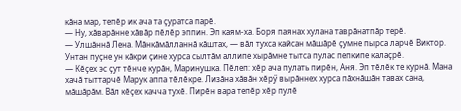кăна мар, тепĕр ик ача та çуратса парĕ.
— Ну, хăварăнне хăвăр пĕлĕр эппин. Эп каям-ха. Боря паянах хулана таврăнатпăр терĕ.
— Улшăннă Лена. Мăнкăмăлланнă кăштах, — вăл тухса кайсан мăшăрĕ çумне пырса ларчĕ Виктор. Унтан пуçне ун кăкри çине хурса сылтăм аллипе хырăмне тытса пулас пепкипе калаçрĕ.
— Кĕçех эс çут тĕнче курăн, Маринушка. Пĕлеп: хĕр ача пулать пирĕн, Аня. Эп тĕлĕк те курнă. Мана хачă тыттарчĕ Марук аппа тĕлĕкре. Лизăна хăвăн хĕрӳ вырăннех хурса пăхнăшăн тавах сана, мăшăрăм. Вăл кĕçех качча тухĕ. Пирĕн вара тепĕр хĕр пулĕ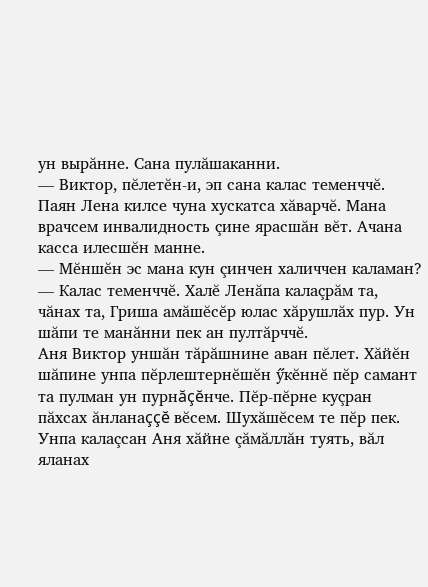ун вырăнне. Сана пулăшаканни.
— Виктор, пĕлетĕн-и, эп сана калас теменччĕ. Паян Лена килсе чуна хускатса хăварчĕ. Мана врачсем инвалидность çине ярасшăн вĕт. Ачана касса илесшĕн манне.
— Мĕншĕн эс мана кун çинчен халиччен каламан?
— Калас теменччĕ. Халĕ Ленăпа калаçрăм та, чăнах та, Гриша амăшĕсĕр юлас хăрушлăх пур. Ун шăпи те манăнни пек ан пултăрччĕ.
Аня Виктор уншăн тăрăшнине аван пĕлет. Хăйĕн шăпине унпа пĕрлештернĕшĕн ӳкĕннĕ пĕр самант та пулман ун пурнăçĕнче. Пĕр-пĕрне куçран пăхсах ăнланаççĕ вĕсем. Шухăшĕсем те пĕр пек. Унпа калаçсан Аня хăйне çăмăллăн туять, вăл яланах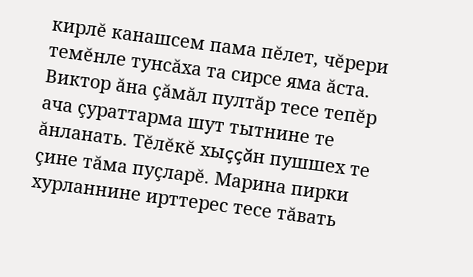кирлĕ канашсем пама пĕлет, чĕрери темĕнле тунсăха та сирсе яма ăста. Виктор ăна çăмăл пултăр тесе тепĕр ача çураттарма шут тытнине те ăнланать. Тĕлĕкĕ хыççăн пушшех те çине тăма пуçларĕ. Марина пирки хурланнине ирттерес тесе тăвать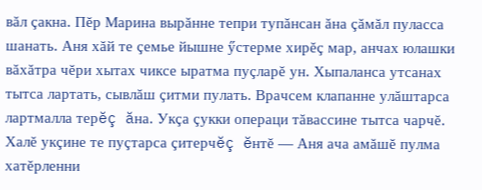вăл çакна. Пĕр Марина вырăнне тепри тупăнсан ăна çăмăл пуласса шанать. Аня хăй те çемье йышне ӳстерме хирĕç мар, анчах юлашки вăхăтра чĕри хытах чиксе ыратма пуçларĕ ун. Хыпаланса утсанах тытса лартать, сывлăш çитми пулать. Врачсем клапанне улăштарса лартмалла терĕç ăна. Укçа çукки операци тăвассине тытса чарчĕ. Халĕ укçине те пуçтарса çитерчĕç ĕнтĕ — Аня ача амăшĕ пулма хатĕрленни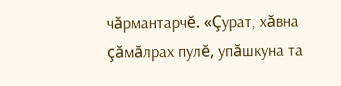чăрмантарчĕ. «Çурат, хăвна çăмăлрах пулĕ, упăшкуна та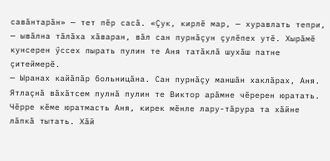савăнтарăн» — тет пĕр сасă. «Çук, кирлĕ мар, — хуравлать тепри, — ывăлна тăлăха хăваран, вăл сан пурнăçун çулĕпех утĕ. Хырăмĕ кунсерен ӳссех пырать пулин те Аня татăклă шухăш патне çитеймерĕ.
— Ыранах кайăпăр больницăна. Сан пурнăçу маншăн хаклăрах, Аня.
Ятлаçнă вăхăтсем пулнă пулин те Виктор арăмне чĕререн юратать. Чĕрре кĕме юратмасть Аня, кирек мĕнле лару-тăрура та хăйне лăпкă тытать. Хăй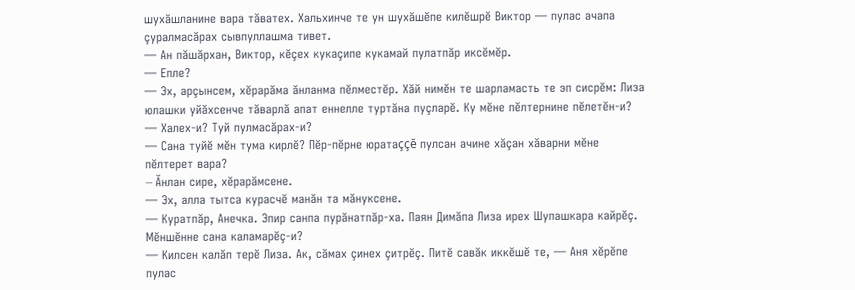шухăшланине вара тăватех. Хальхинче те ун шухăшĕпе килĕшрĕ Виктор — пулас ачапа çуралмасăрах сывпуллашма тивет.
— Ан пăшăрхан, Виктор, кĕçех кукаçипе кукамай пулатпăр иксĕмĕр.
— Епле?
— Эх, арçынсем, хĕрарăма ăнланма пĕлместĕр. Хăй нимĕн те шарламасть те эп сисрĕм: Лиза юлашки уйăхсенче тăварлă апат еннелле туртăна пуçларĕ. Ку мĕне пĕлтернине пĕлетĕн-и?
— Халех-и? Туй пулмасăрах-и?
— Сана туйĕ мĕн тума кирлĕ? Пĕр-пĕрне юратаççĕ пулсан ачине хăçан хăварни мĕне пĕлтерет вара?
— Ăнлан сире, хĕрарăмсене.
— Эх, алла тытса курасчĕ манăн та мăнуксене.
— Куратпăр, Анечка. Эпир санпа пурăнатпăр-ха. Паян Димăпа Лиза ирех Шупашкара кайрĕç. Мĕншĕнне сана каламарĕç-и?
— Килсен калăп терĕ Лиза. Ак, сăмах çинех çитрĕç. Питĕ савăк иккĕшĕ те, — Аня хĕрĕпе пулас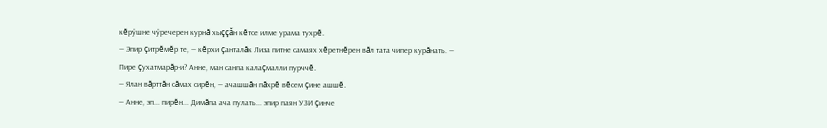кĕрӳшне чӳречерен курнă хыççăн кĕтсе илме урама тухрĕ.
— Эпир çитрĕмĕр те, — кĕрхи çанталăк Лиза питне самаях хĕретнĕрен вăл тата чипер курăнать. — Пире çухатмарăр-и? Анне, ман санпа калаçмалли пурччĕ.
— Ялан вăрттăн сăмах сирĕн, — ачашшăн пăхрĕ вĕсем çине ашшĕ.
— Анне, эп... пирĕн... Димăпа ача пулать... эпир паян УЗИ çинче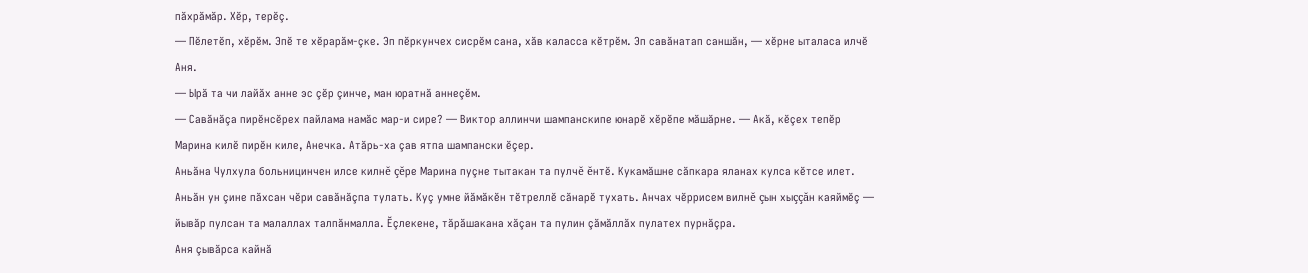пăхрăмăр. Хĕр, терĕç.
— Пĕлетĕп, хĕрĕм. Эпĕ те хĕрарăм-çке. Эп пĕркунчех сисрĕм сана, хăв каласса кĕтрĕм. Эп савăнатап саншăн, — хĕрне ыталаса илчĕ Аня.
— Ырă та чи лайăх анне эс çĕр çинче, ман юратнă аннеçĕм.
— Савăнăçа пирĕнсĕрех пайлама намăс мар-и сире? — Виктор аллинчи шампанскипе юнарĕ хĕрĕпе мăшăрне. — Акă, кĕçех тепĕр Марина килĕ пирĕн киле, Анечка. Атăрь-ха çав ятпа шампански ĕçер.
Аньăна Чулхула больницинчен илсе килнĕ çĕре Марина пуçне тытакан та пулчĕ ĕнтĕ. Кукамăшне сăпкара яланах кулса кĕтсе илет. Аньăн ун çине пăхсан чĕри савăнăçпа тулать. Куç умне йăмăкĕн тĕтреллĕ сăнарĕ тухать. Анчах чĕррисем вилнĕ çын хыççăн каяймĕç — йывăр пулсан та малаллах талпăнмалла. Ĕçлекене, тăрăшакана хăçан та пулин çăмăллăх пулатех пурнăçра.
Аня çывăрса кайнă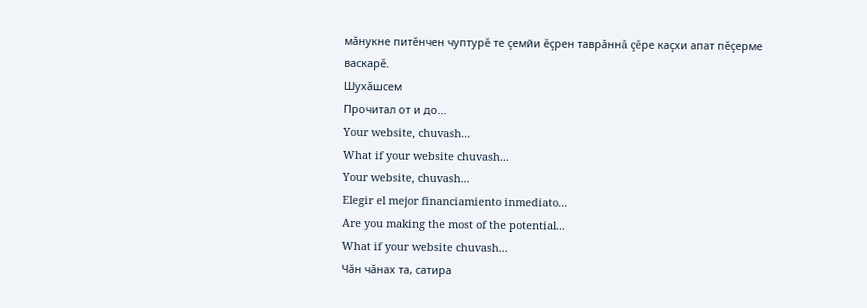мăнукне питĕнчен чуптурĕ те çемйи ĕçрен таврăннă çĕре каçхи апат пĕçерме васкарĕ.
Шухăшсем
Прочитал от и до...
Your website, chuvash...
What if your website chuvash...
Your website, chuvash...
Elegir el mejor financiamiento inmediato...
Are you making the most of the potential...
What if your website chuvash...
Чăн чăнах та, сатира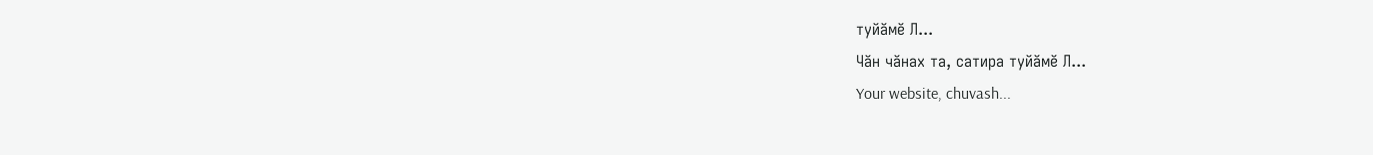туйăмĕ Л...
Чăн чăнах та, сатира туйăмĕ Л...
Your website, chuvash...